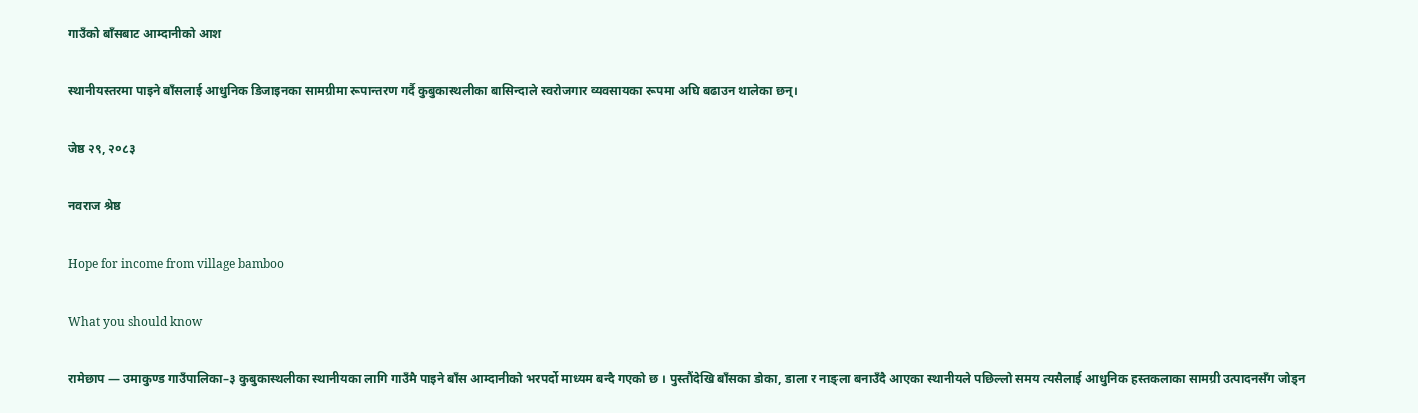गाउँको बाँसबाट आम्दानीको आश

स्थानीयस्तरमा पाइने बाँसलाई आधुनिक डिजाइनका सामग्रीमा रूपान्तरण गर्दै कुबुकास्थलीका बासिन्दाले स्वरोजगार व्यवसायका रूपमा अघि बढाउन थालेका छन्।

जेष्ठ २९, २०८३

नवराज श्रेष्ठ

Hope for income from village bamboo

What you should know

रामेछाप — उमाकुण्ड गाउँपालिका–३ कुबुकास्थलीका स्थानीयका लागि गाउँमै पाइने बाँस आम्दानीको भरपर्दो माध्यम बन्दै गएको छ । पुस्तौंदेखि बाँसका डोका, डाला र नाङ्ला बनाउँदै आएका स्थानीयले पछिल्लो समय त्यसैलाई आधुनिक हस्तकलाका सामग्री उत्पादनसँग जोड्न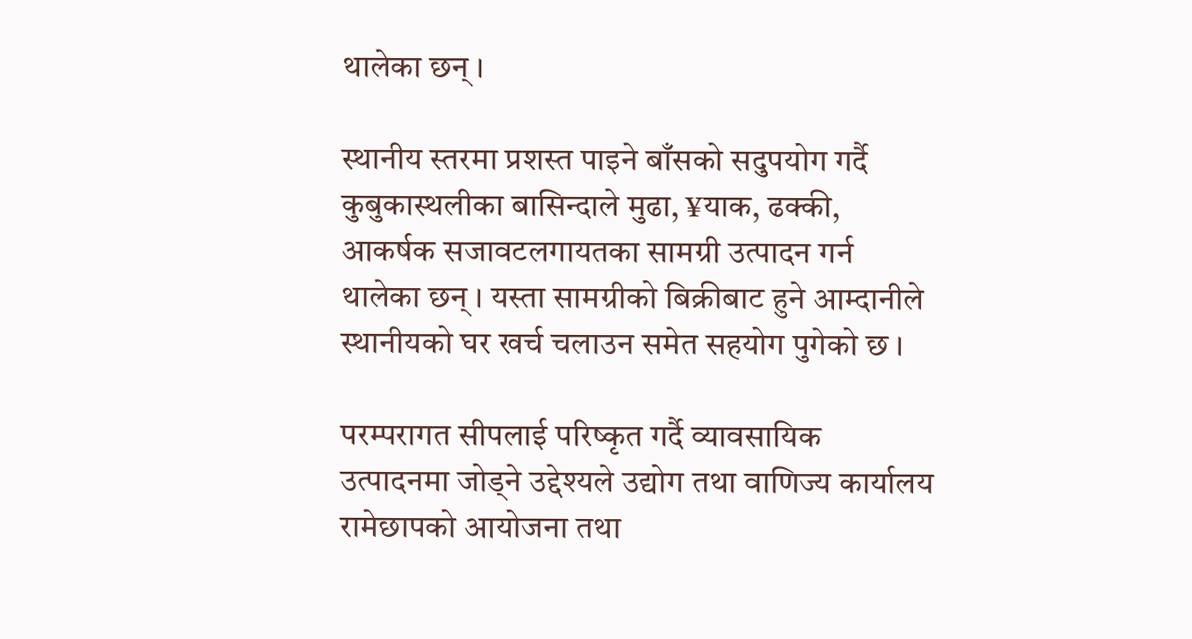थालेका छन् ।

स्थानीय स्तरमा प्रशस्त पाइने बाँसको सदुपयोग गर्दै कुबुकास्थलीका बासिन्दाले मुढा, ¥याक, ढक्की, आकर्षक सजावटलगायतका सामग्री उत्पादन गर्न थालेका छन् । यस्ता सामग्रीको बिक्रीबाट हुने आम्दानीले स्थानीयको घर खर्च चलाउन समेत सहयोग पुगेको छ ।

परम्परागत सीपलाई परिष्कृत गर्दै व्यावसायिक उत्पादनमा जोड्ने उद्देश्यले उद्योग तथा वाणिज्य कार्यालय रामेछापको आयोजना तथा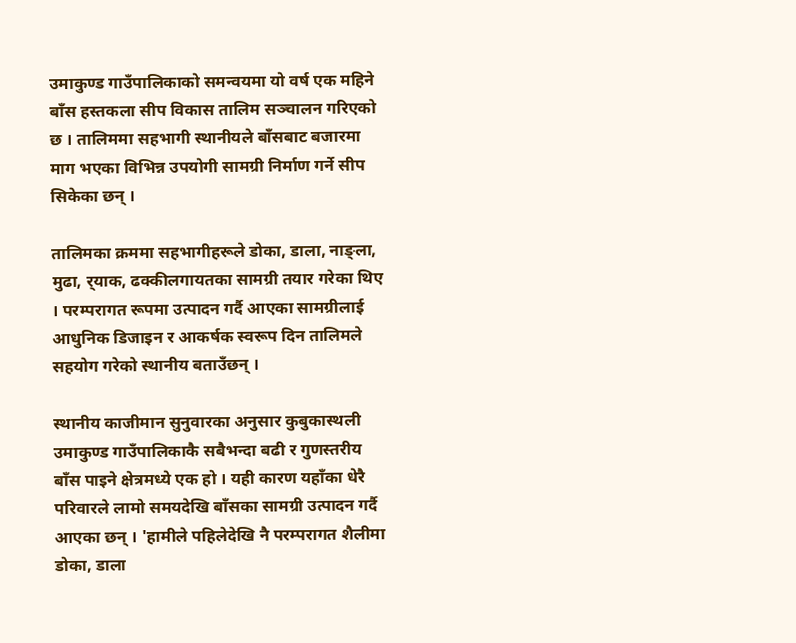उमाकुण्ड गाउँपालिकाको समन्वयमा यो वर्ष एक महिने बाँस हस्तकला सीप विकास तालिम सञ्चालन गरिएको छ । तालिममा सहभागी स्थानीयले बाँसबाट बजारमा माग भएका विभिन्न उपयोगी सामग्री निर्माण गर्ने सीप सिकेका छन् ।

तालिमका क्रममा सहभागीहरूले डोका, डाला, नाङ्ला, मुढा, र्‌याक, ढक्कीलगायतका सामग्री तयार गरेका थिए । परम्परागत रूपमा उत्पादन गर्दै आएका सामग्रीलाई आधुनिक डिजाइन र आकर्षक स्वरूप दिन तालिमले सहयोग गरेको स्थानीय बताउँछन् ।

स्थानीय काजीमान सुनुवारका अनुसार कुबुकास्थली उमाकुण्ड गाउँपालिकाकै सबैभन्दा बढी र गुणस्तरीय बाँस पाइने क्षेत्रमध्ये एक हो । यही कारण यहाँका धेरै परिवारले लामो समयदेखि बाँसका सामग्री उत्पादन गर्दै आएका छन् । 'हामीले पहिलेदेखि नै परम्परागत शैलीमा डोका, डाला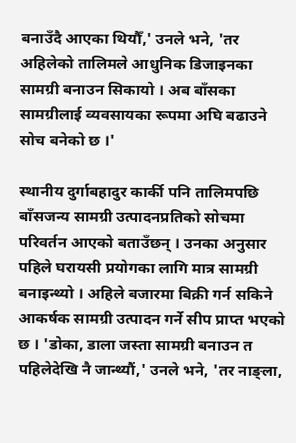बनाउँदै आएका थियौँ,' उनले भने, 'तर अहिलेको तालिमले आधुनिक डिजाइनका सामग्री बनाउन सिकायो । अब बाँसका सामग्रीलाई व्यवसायका रूपमा अघि बढाउने सोच बनेको छ ।'

स्थानीय दुर्गाबहादुर कार्की पनि तालिमपछि बाँसजन्य सामग्री उत्पादनप्रतिको सोचमा परिवर्तन आएको बताउँछन् । उनका अनुसार पहिले घरायसी प्रयोगका लागि मात्र सामग्री बनाइन्थ्यो । अहिले बजारमा बिक्री गर्न सकिने आकर्षक सामग्री उत्पादन गर्ने सीप प्राप्त भएको छ । 'डोका, डाला जस्ता सामग्री बनाउन त पहिलेदेखि नै जान्थ्यौं,' उनले भने, 'तर नाङ्ला,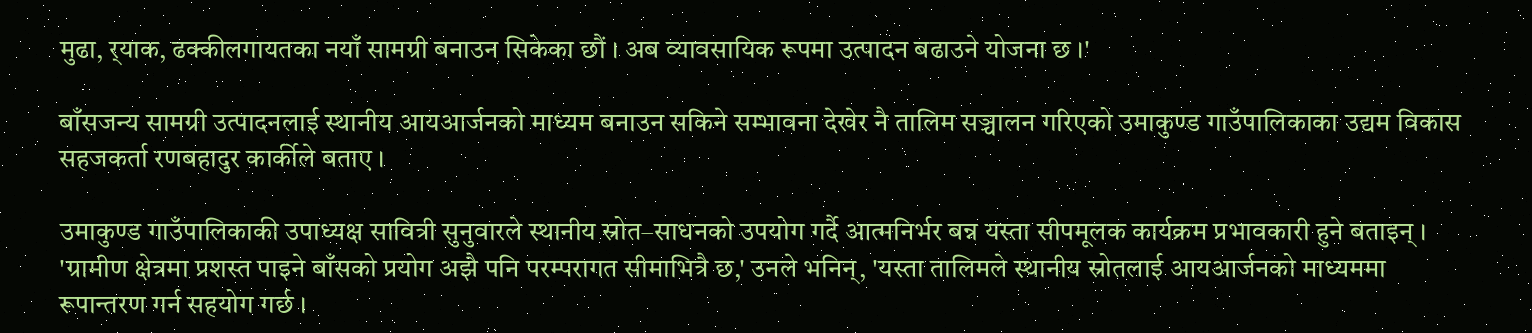मुढा, र्‌याक, ढक्कीलगायतका नयाँ सामग्री बनाउन सिकेका छौं । अब व्यावसायिक रूपमा उत्पादन बढाउने योजना छ ।'

बाँसजन्य सामग्री उत्पादनलाई स्थानीय आयआर्जनको माध्यम बनाउन सकिने सम्भावना देखेर नै तालिम सञ्चालन गरिएको उमाकुण्ड गाउँपालिकाका उद्यम विकास सहजकर्ता रणबहादुर कार्कीले बताए ।

उमाकुण्ड गाउँपालिकाकी उपाध्यक्ष सावित्री सुनुवारले स्थानीय स्रोत–साधनको उपयोग गर्दै आत्मनिर्भर बन्न यस्ता सीपमूलक कार्यक्रम प्रभावकारी हुने बताइन् । 'ग्रामीण क्षेत्रमा प्रशस्त पाइने बाँसको प्रयोग अझै पनि परम्परागत सीमाभित्रै छ,' उनले भनिन्, 'यस्ता तालिमले स्थानीय स्रोतलाई आयआर्जनको माध्यममा रूपान्तरण गर्न सहयोग गर्छ ।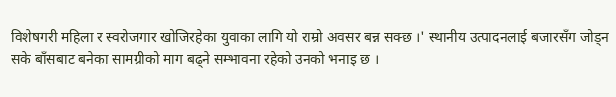विशेषगरी महिला र स्वरोजगार खोजिरहेका युवाका लागि यो राम्रो अवसर बन्न सक्छ ।' स्थानीय उत्पादनलाई बजारसँग जोड्न सके बाँसबाट बनेका सामग्रीको माग बढ्ने सम्भावना रहेको उनको भनाइ छ ।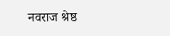नवराज श्रेष्ठ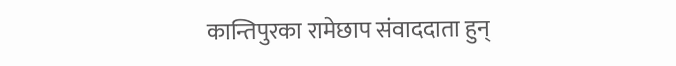कान्तिपुरका रामेछाप संवाददाता हुन्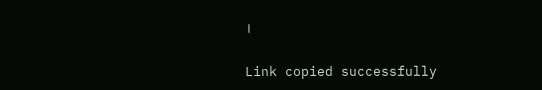।

Link copied successfully